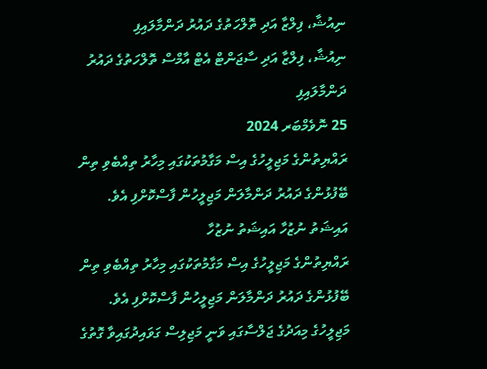ނިއުޝާ، ފިލްޒާ އަދި ތޮލްހަތުގެ ދައުރު ދަންމާލައިފި
ނިއުޝާ، ފިލްޒާ އަދި ސާޖަންޓް އެޓް އާމްސް ތޮލްހަތުގެ ދައުރު ދަންމާލައިފި
25 ނޮވެމްބަރ 2024
ރައްޔިތުންގެ މަޖިލީހުގެ އިސް މަގާމުތަކުގައި މިހާރު ތިއްބެވި ތިން ބޭފުޅުންގެ ދައުރު ދަންމާލަން މަޖިލީހުން ފާސްކޮށްފި އެވެ.
އައިޝަތު ނުޒުހާ އައިޝަތު ނުޒުހާ
ރައްޔިތުންގެ މަޖިލީހުގެ އިސް މަގާމުތަކުގައި މިހާރު ތިއްބެވި ތިން ބޭފުޅުންގެ ދައުރު ދަންމާލަން މަޖިލީހުން ފާސްކޮށްފި އެވެ.
މަޖިލީހުގެ މިއަދުގެ ޖަލްސާގައި ވަނީ މަޖިލިސް ގަވައިދުގައިވާ ގޮތުގެ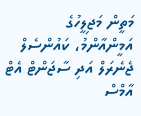މަތީން މަޖިލީހުގެ އަމީންއާންމު، ކައުންސެލް ޖެނެރަލް އަދި ސާޖަންޓް އެޓް އާމްސް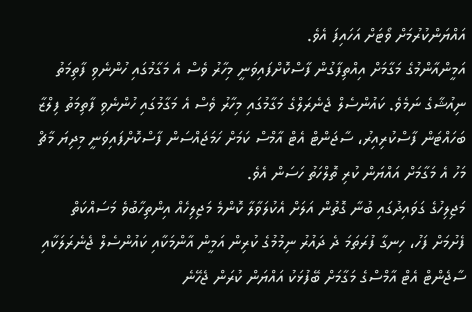އައްޔަންކުރުމަށް ވޯޓަށް އަހައިފަ އެވެ.
އަމީންއާންމުގެ މަގާމަށް އިއްތިފާގުން ފާސްކޮށްފައިވަނީ މިހާރު ވެސް އެ މަގާމުގައި ހުންނެވި ފާތިމަތު ނިއުޝާގެ ނަމެވެ. ކައުންސެލް ޖެނެރަލްގެ މަގާމުގައި މިހާރު ވެސް އެ މަގާމުގައި ހުންނެވި ފާތިމަތު ފިލްޒާ ބަހައްޓަން ފާސްކުރިއިރު، ސާޖަންޓް އެޓް އާމްސް ކަމަށް ހަމަޖައްސަން ފާސްކޮށްފައިވަނީ މިދިޔަ މާޗް މަހު އެ މަގާމަށް އައްޔަން ކުރި ތޮލްހަތު ހަސަން އެވެ.
މަޖިލިހުގެ ގަވައިދުގައި ބުނާ ގޮތުން އަލަށް އެކުލަވާލާ ކޮންމެ މަޖިލިހެއް އިންތިހާބުވެ މަސައްކަތް ފެށުމަށް ފަހު، ހިނގާ ފުރަތަމަ ދެ ދައުރު ނިމުމުގެ ކުރިން އަމީން އާންމަކާއި ކައުންސެލް ޖެނެރަލަކާއި ސާޖެންޓް އެޓް އާމްސްގެ މަގާމަށް ބޭފުޅަކު އައްޔަން ކުރަން ޖެހޭނެ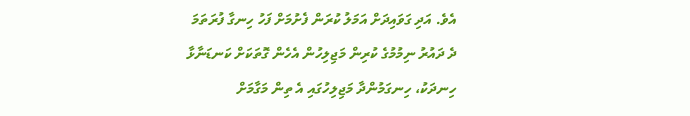އެވެ. އަދި ގަވައިދަށް އަމަލު ކުރަން ފެށުމަށް ފަހު ހިނގާ ފުރަތަމަ ދެ ދައުރު ނިމުމުގެ ކުރިން މަޖިލިހުން އެހެން ގޮތަކަށް ކަނޑަނާޅާ ހިނދަކު، ހިނގަމުންދާ މަޖިލިހުގައި އެ ތިން މަގާމަށް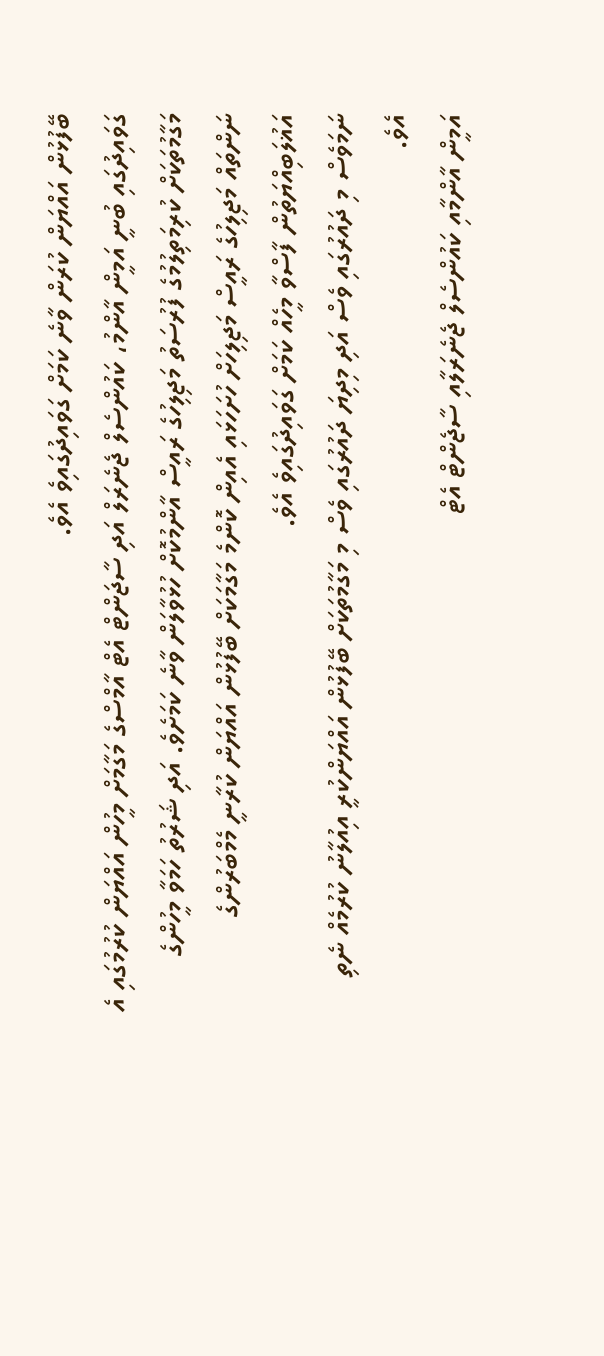ބޭފުޅުން އައްޔަން ކުރަން ވާނެ ކަމަށް ގަވައިދުގައިވެ އެވެ.
ގަވައިދުގައި ބުނީ އަމީން އާންމު، ކައުންސެލް ޖެނެރަލް އަދި ސާޖަންޓް އެޓް އާމްސްގެ މަގާމަށް މީހުން އައްޔަން ކުރުމުގައި އެ މަގާމުތަކަށް ކުރިމަތިލުމުގެ ފުރުސަތު މަޖިލިހުގެ ރައީސް އާންމުކޮށް ހުޅުވާލަން ވާނެ ކަމަށެވެ. އަދި ޝަރުތު ހަމަވާ މީހުންގެ ނަންތައް މަޖިލިހުގެ ރައީސް މަޖިލިހަށް ހުށަހަޅައި އެއިން ކޮންމެ މަގާމަކަށް ބޭފުޅުން އައްޔަން ކުރާނީ މެމްބަރުންގެ އަޣުލަބިއްޔަތުން ފާސްވާ މީހެއް ކަމަށް ގަވައިދުގައިވެ އެވެ.
ނަމަވެސް މި ދައުރުގައި ވެސް އަދި މިދިޔަ ދައުރުގައި ވެސް މި މަގާމުތަކަށް ބޭފުޅުން އައްޔަންކުރީ އިއުލާނު ކުރުމެއް ނެތި އެވެ.
އަމީން އާންމާއި ކައުންސެލް ޖެނެރަލާއި ސާޖެންޓް އެޓް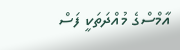އާމްސްގެ މުއްދަތަކީ ފަސް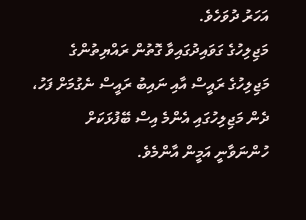އަހަރު ދުވަހެވެ.
މަޖިލިހުގެ ގަވައިދުގައިވާ ގޮތުން ރައްޔިތުންގެ މަޖިލިހުގެ ރައީސް އާއި ނައިބު ރައީސް ނެގުމަށް ފަހު، ދެން މަޖިލިހުގައި އެންމެ އިސް ބޭފުޅަކަށް ހުންނަވާނީ އަމީން އާންމެވެ.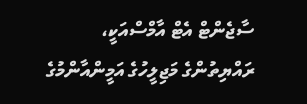ސާޖެންޓް އެޓް އާމްސްއަކީ، ރައްޔިތުންގެ މަޖިލީހުގެ އަމީންއާންމުގެ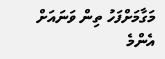މަގާމަށްފަހު ތިން ވަނައަށް އެންމެ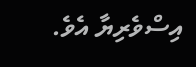އިސްވެރިޔާ އެވެ.